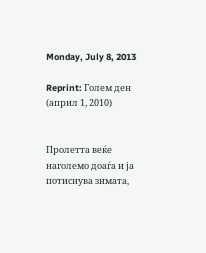Monday, July 8, 2013

Reprint: Голем ден (април 1, 2010)


Пролетта веќе наголемо доаѓа и ја потиснува зимата,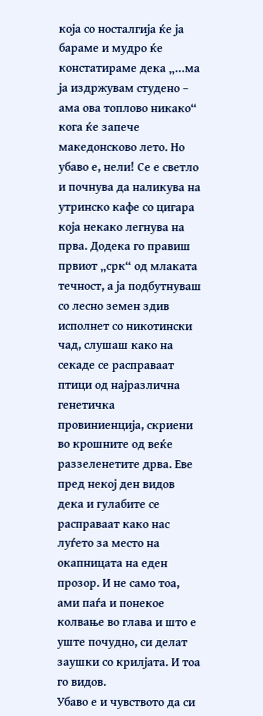која со носталгија ќе ја бараме и мудро ќе констатираме дека „…ма ја издржувам студено – ама ова топлово никако“ кога ќе запече македонсково лето. Но убаво е, нели! Се е светло и почнува да наликува на утринско кафе со цигара која некако легнува на прва. Додека го правиш првиот „срк“ од млаката течност, а ја подбутнуваш со лесно земен здив исполнет со никотински чад, слушаш како на секаде се расправаат птици од најразлична генетичка провиниенција, скриени во крошните од веќе раззеленетите дрва. Еве пред некој ден видов дека и гулабите се расправаат како нас луѓето за место на окапницата на еден прозор. И не само тоа, ами паѓа и понекое колвање во глава и што е уште почудно, си делат заушки со крилјата. И тоа го видов.
Убаво е и чувството да си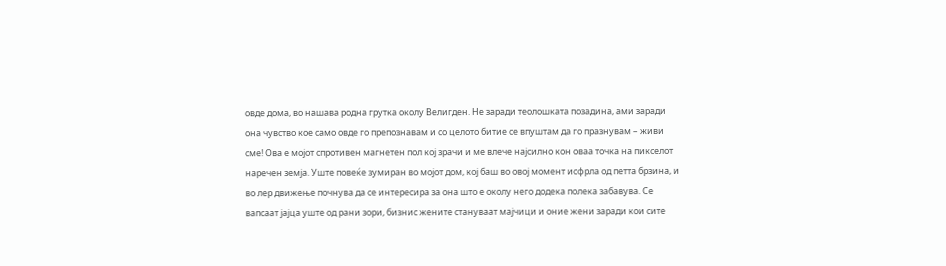овде дома, во нашава родна грутка околу Велигден. Не заради теолошката позадина, ами заради она чувство кое само овде го препознавам и со целото битие се впуштам да го празнувам – живи сме! Ова е мојот спротивен магнетен пол кој зрачи и ме влече најсилно кон оваа точка на пикселот наречен земја. Уште повеќе зумиран во мојот дом, кој баш во овој момент исфрла од петта брзина, и во лер движење почнува да се интересира за она што е околу него додека полека забавува. Се вапсаат јајца уште од рани зори, бизнис жените стануваат мајчици и оние жени заради кои сите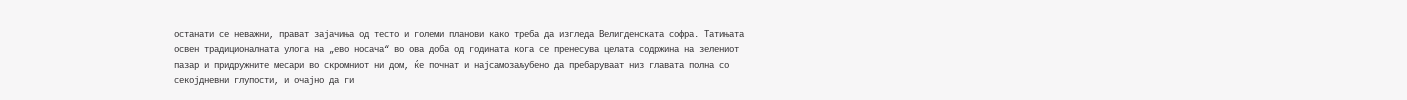останати се неважни, прават зајачиња од тесто и големи планови како треба да изгледа Велигденската софра. Татињата освен традиционалната улога на „ево носача“ во ова доба од годината кога се пренесува целата содржина на зелениот пазар и придружните месари во скромниот ни дом, ќе почнат и најсамозаљубено да пребаруваат низ главата полна со секојдневни глупости, и очајно да ги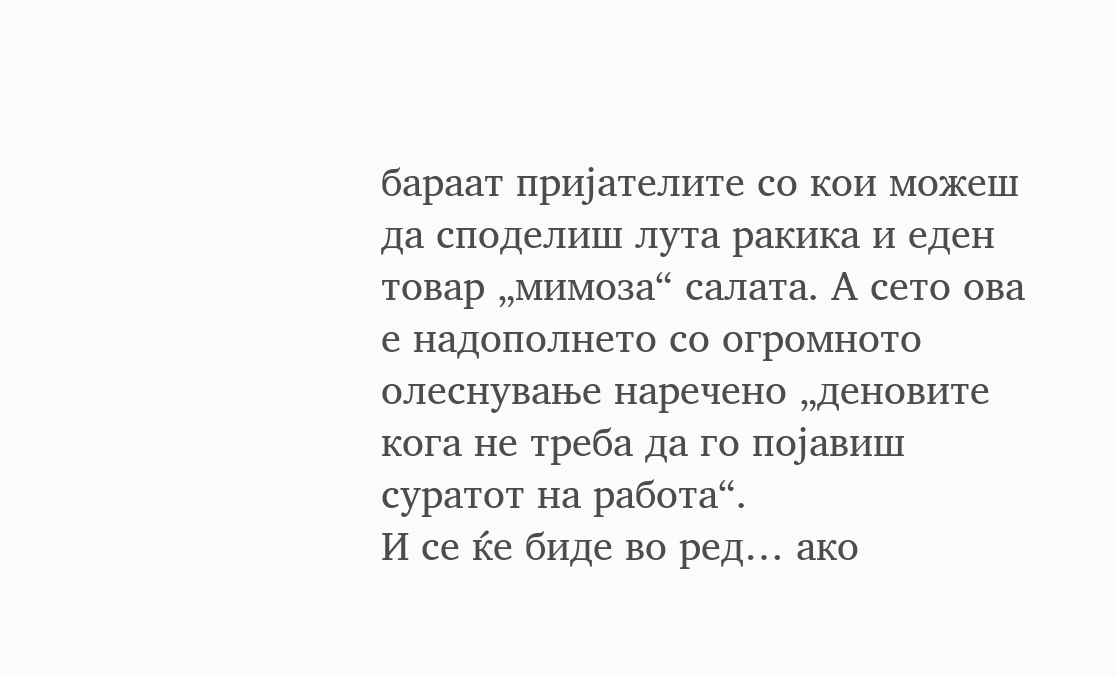бараат пријателите со кои можеш да споделиш лута ракика и еден товар „мимоза“ салата. А сето ова е надополнето со огромното олеснување наречено „деновите кога не треба да го појавиш суратот на работа“.
И се ќе биде во ред… ако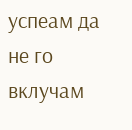успеам да не го вклучам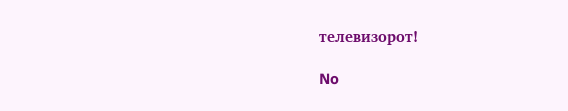телевизорот!

No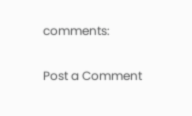comments:

Post a Comment